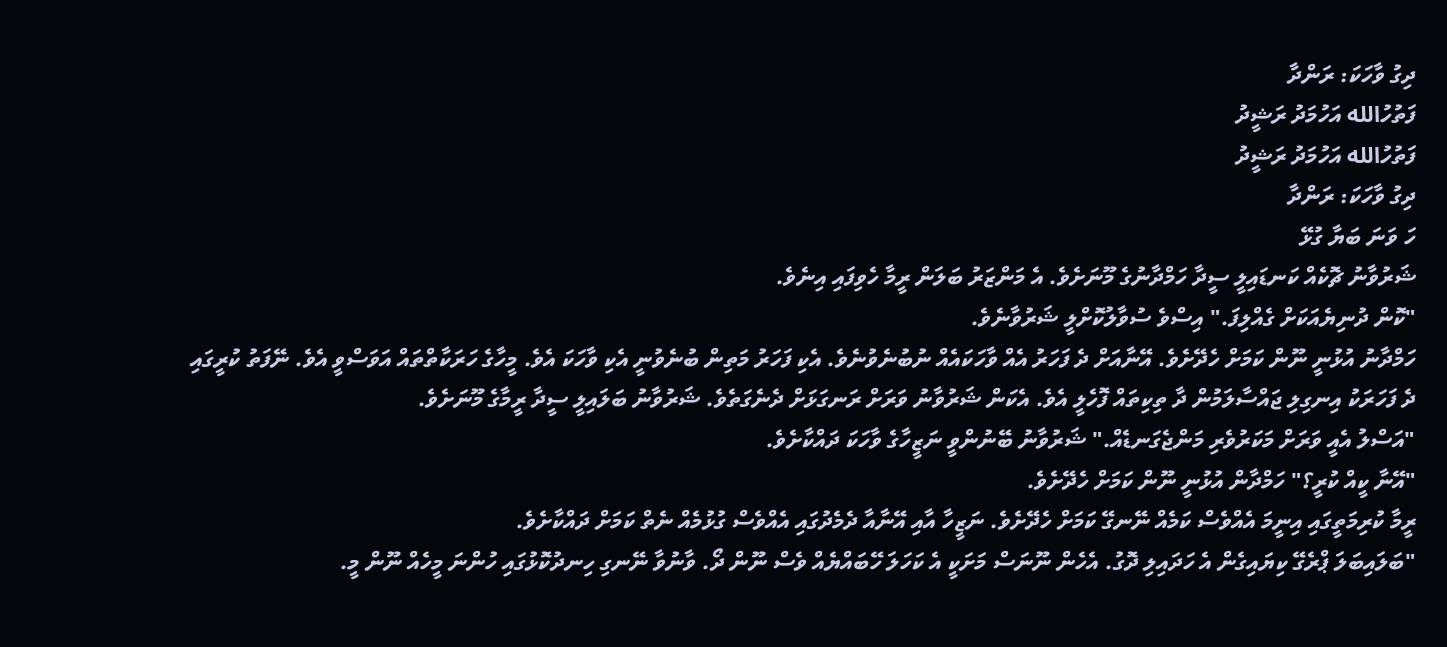ދިގު ވާހަކަ: ރަންދާ
ފަތުހުالله އަހުމަދު ރަޝީދު
ފަތުހުالله އަހުމަދު ރަޝީދު
ދިގު ވާހަކަ: ރަންދާ
ހަ ވަނަ ބަޔާ ގުޅޭ
ޝަރުވާނު ޗޮކެއް ކަނޑައިލީ ސީދާ ހަމްދާނުގެ މޫނަށެވެ. އެ މަންޒަރު ބަލަން ރީމާ ހެވިފައި އިނެވެ.
"ކޮން ދުނިޔެއަކަށް ގެއްލިފަ." އިސްވެ ސުވާލުކޮށްލީ ޝަރުވާނެވެ.
ހަމްދާނު އުޅުނީ ނޫން ކަމަށް ހެދޭށެވެ. އޭނާއަށް ދެ ފަހަރު އެއް ވާހަކައެއް ނުބުނެވުނެވެ. އެކި ފަހަރު މަތިން ބުނެވުނީ އެކި ވާހަކަ އެވެ. މީހާގެ ހަރަކާތްތައް އަވަސްވީ އެވެ. ނޭފަތު ކުރީގައި ދެ ފަހަރަކު އިނގިލި ޖައްސާލަމުން ދާ ތިކިތައް ފޮހެލީ އެވެ. އެކަން ޝަރުވާނު ވަރަށް ރަނގަޅަށް ދެނެގަތެވެ. ޝަރުވާނު ބަލައިލީ ސީދާ ރީމާގެ މޫނަށެވެ.
"އަސްލު އެއީ ވަރަށް މަކަރުވެރި މަންޖެގަނޑެއް." ޝަރުވާނު ބޭނުންވީ ނަޒީހާގެ ވާހަކަ ދައްކާށެވެ.
"އޭނާ ކީއް ކުރީ؟" ހަމްދާން އުޅުނީ ނޫން ކަމަށް ހެދޭށެވެ.
ރީމާ ކުރިމަތީގައި އިނީމަ އެއްވެސް ކަމެއް ނޭނގޭ ކަމަށް ހެދޭށެވެ. ނަޒީހާ އާއި އޭނާއާ ދެމެދުގައި އެއްވެސް ގުޅުމެއް ނެތް ކަމަށް ދައްކާށެވެ.
"ބަލައިބަލަ ޕްރެގޭ ކިޔައިގެން އެ ހަދައިލި ދޮގު. އެހެން ނޫނަސް މަށަކީ އެ ކަހަލަ ހޭބައްޔެއް ވެސް ނޫން ދޯ. ވާނުވާ ނޭނގި ހިނދުކޮޅުގައި ހުންނަ މީހެއް ނޫން މީ.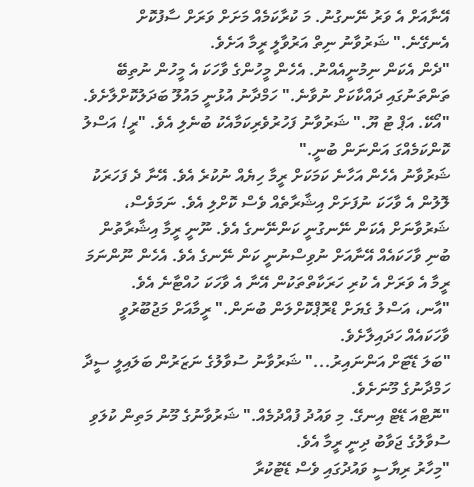އޭނާއަށް އެ ވަރު ނޭނގުނު. މަ ކުރާކަމެއް މަށަށް ވަރަށް ސާފުކޮށް އެނގޭނެ." ޝަރުވާނު ނިތް އަރުވާލީ ރީމާ އަށެވެ.
"ދެން އެކަން ނިމުނީއެއްނު. އެހެން މީހުންގެ ވާހަކަ އެ މީހުން ނުތިބޭ ތަންތަނުގައި ދައްކާކަށް ނުވާނެ." ހަމްދާނު އުޅުނީ މައުލޫ ބަދަލުކޮށްލާށެވެ.
"އޯކޭ. އަޕް ޓު ޔޫ." ޝަރުވާނު ފަހުރުވެރިކަމާއެކު ބުނެލި އެވެ. "ރީ! އަސްލު ކޮންކަމެއްގަ އަންނަން ބުނީ."
ޝަރުވާނު އެހެން އަހާނެ ކަމަކަށް ރީމާ ހިޔެއް ނުކުރެ އެވެ. އޭނާ ދެ ފަހަރަކު ލޮލުން އެ ވާހަކަ ނުފަށަށް އިޝާރާތެއް ވެސް ކޮށްލި އެވެ. ނަމަވެސް، ޝަރުވާނަށް އެކަން ނޭނގުނީ ކަންނޭނގެ އެވެ. ނޫނީ ރީމާ އިޝާރާތުން ބުނި ވާހަކައެއް އޭނާއަށް ނުވިސްނުނީ ކަން ނޭނގެ އެވެ. އެހެން ނޫންނަމަ ރީމާ އެ ވަރަށް އެ ކުރި ހަރަކާތްތަކުން އޭނާ އެ ވާހަކަ ހުއްޓާނެ އެވެ.
"އާނ، އަސްލު ގެޔަށް ޑްރޮޕްކޮށްލަން ބުނަން." ރީމާއަށް މަޖުބޫރުވީ ވާހަކައެއް ހަދައިލާށެވެ.
"ބަލަ ޑޭޓަށް އަންނައިރު..." ޝަރުވާނު ސުވާލުގެ ނަޒަރުން ބަލައިލީ ސީދާ ހަމްދާނުގެ މޫނަށެވެ.
"ނޮޓްއަ ޑޭޓް އިނގޭ. މި ވައުދު ފުއްދުމެއް." ޝަރުވާނުގެ މޫނު މަތިން ކުލަވި ސުވާލުގެ ޖަވާބު ދިނީ ރީމާ އެވެ.
"މިހާރު ރިޔާސީ ވައުދުގައި ވެސް ޑޭޓުކުރާ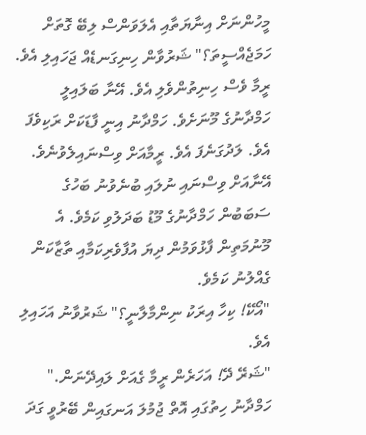މީހުންނަށް އިނާޔަތާއި އެލަވަންސް ލިބޭ ގޮތަށް ހަމަޖެއްސީތަ؟" ޝަރުވާން ހިނިގަނޑެއް ޖަހައިލި އެވެ.
ރީމާ ވެސް ހިނިތުންވެލި އެވެ. އޭނާ ބަލައިލީ ހަމްދާނުގެ މޫނަށެވެ. ހަމްދާނު އިނީ ފާޑަކަށް ރަކިވެފަ އެވެ. ލަދުގަނެފަ އެވެ. ރީމާއަށް ވިސްނައިލެވުނެވެ. އޭނާއަށް ވިސްނައި ނުލައި ބުނެވުނު ބަހުގެ ސަބަބުން ހަމްދާނުގެ މޫޑު ބަދަލުވި ކަމެވެ. އެ މޫނުމަތިން ފާޅުވަމުން ދިޔަ އުފާވެރިކަމާއި ތާޒާކަން ގެއްލުނު ކަމެވެ.
"އޯކޭ! ކިހާ އިރަކު ނިންމާލާނީ؟" ޝަރުވާނު އަހައިލި އެވެ.
"ޝަރޭ ދޭ! އަހަރެން ރީމާ ގެއަށް ލައިދޭނަން." ހަމްދާނު ހިތުގައި އޮތް ޖުމުލަ އަނގައިން ބޭރުވީ ގަދަ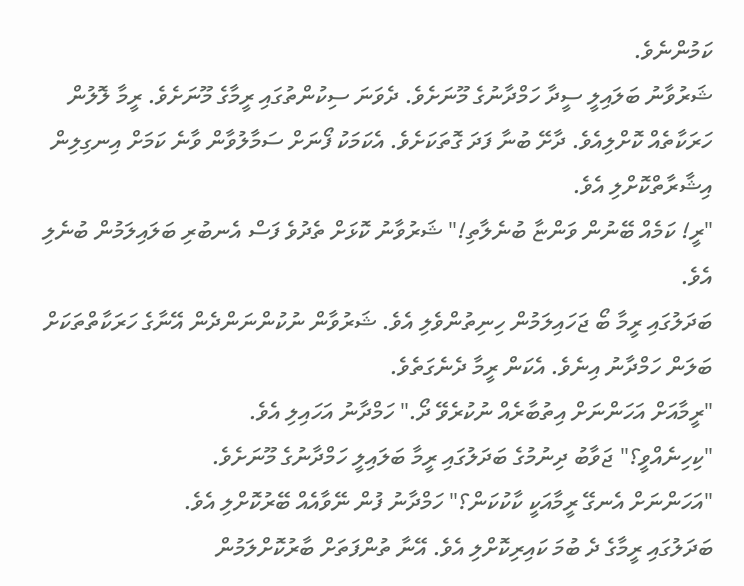ކަމުންނެވެ.
ޝަރުވާނު ބަލައިލީ ސީދާ ހަމްދާނުގެ މޫނަށެވެ. ދެވަނަ ސިކުންތުގައި ރީމާގެ މޫނަށެވެ. ރީމާ ލޮލުން ހަރަކާތެއް ކޮށްލިއެވެ. ދާށޭ ބުނާ ފަދަ ގޮތަކަށެވެ. އެކަމަކު ފޯނަށް ސަމާލުވާން ވާނެ ކަމަށް އިނގިލިން އިޝާރާތްކޮށްލި އެވެ.
"ރީ! ކަމެއް ބޭނުން ވަންޏާ ބުނެލާތި!" ޝަރުވާނު ކޮޅަށް ތެދުވެ ފަސް އެނބުރި ބަލައިލަމުން ބުނެލި އެވެ.
ބަދަލުގައި ރީމާ ބޯ ޖަހައިލަމުން ހިނިތުންވެލި އެވެ. ޝަރުވާން ނުކުންނަންދެން އޭނާގެ ހަރަކާތްތަކަށް ބަލަން ހަމްދާނު އިނެވެ. އެކަން ރީމާ ދެނެގަތެވެ.
"ރީމާއަށް އަހަންނަށް އިތުބާރެއް ނުކުރެވޭ ދޯ." ހަމްދާނު އަހައިލި އެވެ.
"ކިހިނެއްވީ؟" ޖަވާބު ދިނުމުގެ ބަދަލުގައި ރީމާ ބަލައިލީ ހަމްދާނުގެ މޫނަށެވެ.
"އަހަންނަށް އެނގޭ ރީމާއަކީ ކާކުކަން؟" ހަމްދާނު ފުން ނޭވާއެއް ބޭރުކޮށްލި އެވެ.
ބަދަލުގައި ރީމާގެ ދެ ބުމަ ކައިރިކޮށްލި އެވެ. އޭނާ ތުންފަތަށް ބާރުކޮށްލަމުން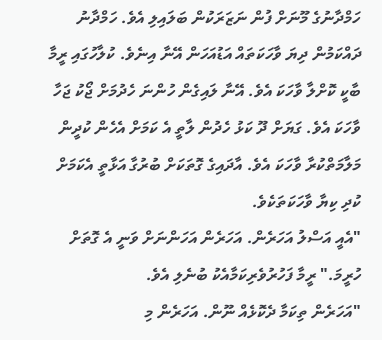ހަމްދާނުގެ މޫނަށް ފުން ނަޒަރަކުން ބަލައިލި އެވެ. ހަމްދާނު ދައްކަމުން ދިޔަ ވާހަކަތައް އަޑުއަހަން އޭނާ އިނެވެ. ކުލާހުގައި ރީމާ ބާކީ ކޮށްލާ ވާހަކަ އެވެ. އޭނާ ލައިގެން ހުންނަ ހެދުމަށް ޖޯކު ޖަހާ ވާހަކަ އެވެ. ގަޔަށް ދޫ ކަޅު ހެދުން ލާތީ އެ ކަމަށް އެހެން ކުދީން މަލާމަތްކުރާ ވާހަކަ އެވެ. އާދައިގެ ގޮތަކަށް ބުރުގާ އަޅާތީ އެކަމަށް ކުދި ކިޔާ ވާހަކަތަކެވެ.
"އެއީ އަސްލު އަހަރެން. އަހަރެން އަހަންނަށް ވަނީ އެ ގޮތަށް ހުރީމަ." ރީމާ ފަހުރުވެރިކަމާއެކު ބުނެލި އެވެ.
"އަހަރެން ތިކަމާ ދެކޮޅެއް ނޫން. އަހަރެން މި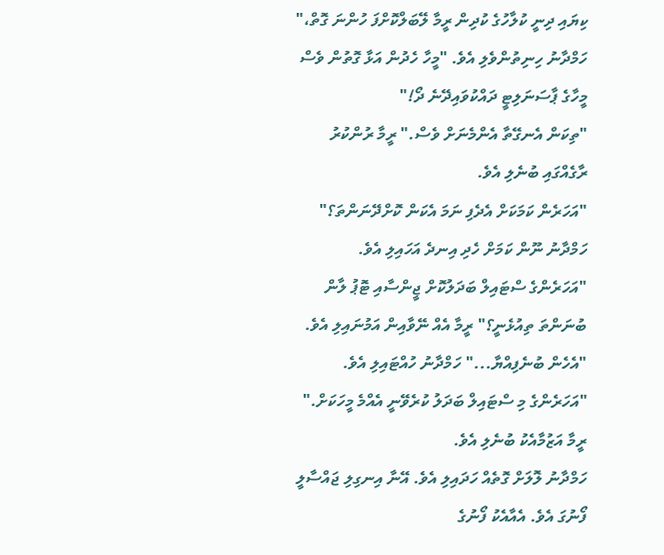ކިޔައި ދިނީ ކުލާހުގެ ކުދިން ރީމާ ލޭބަލްކޮށްފަ ހުންނަ ގޮތް،" ހަމްދާނު ހިނިތުންވެލި އެވެ. "މީހާ ހެދުން އަޅާ ގޮތުން ވެސް މީހާގެ ޕާސަނަލިޓީ ދައްކުވައިދޭނެ ދޯ!"
"ތިކަން އެނގޭތާ އެންމެނަށް ވެސް." ރީމާ ރުންކުރު ރާގެއްގައި ބުނެލި އެވެ.
"އަހަރެން ކަމަކަށް އެދެފި ނަމަ އެކަން ކޮށްދޭނަންތަ؟" ހަމްދާނު ނޫން ކަމަށް ހެދި އިނދެ އަހައިލި އެވެ.
"އަހަރެންގެ ސްޓައިލް ބަދަލުކޮށް ޖީންސާއި ޓޮޕު ލާން ބުނަންތަ ތިއުޅެނީ؟" ރީމާ އެއް ނޭވާއިން އަމުނައިލި އެވެ.
"އެހެން ބުނެފިއްޔާ..." ހަމްދާނު ހުއްޓައިލި އެވެ.
"އަހަރެންގެ މި ސްޓައިލް ބަދަލު ކުރެވޭނީ އެއްމެ މީހަކަށް." ރީމާ އަޒުމާއެކު ބުނެލި އެވެ.
ހަމްދާނު ލޮލަށް ގޮތެއް ހަދައިލި އެވެ. އޭނާ އިނގިލި ޖައްސާލީ ފޯނުގަ އެވެ. އެއާއެކު ފޯނުގެ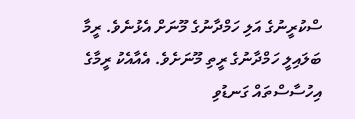ސްކުރީނުގެ އަލި ހަމްދާނުގެ މޫނަށް އެޅުނެވެ. ރީމާ ބަލައިލީ ހަމްދާނުގެ ރީތި މޫނަށެވެ. އެއާއެކު ރީމާގެ އިހުސާސްތައް ގަނޑުވި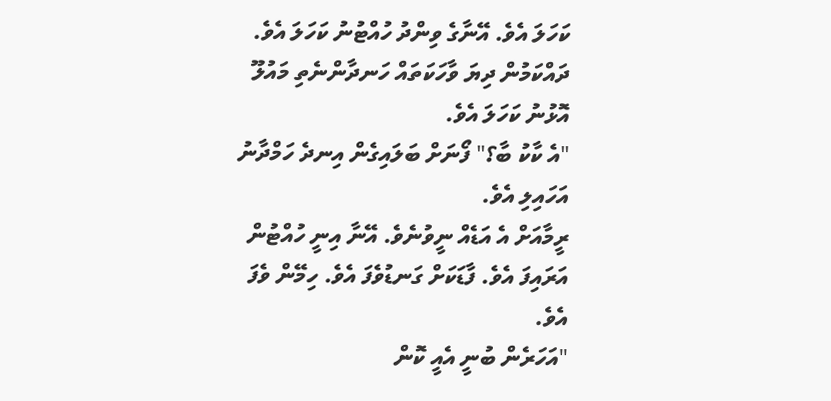ކަހަލަ އެވެ. އޭނާގެ ވިންދު ހުއްޓުނު ކަހަލަ އެވެ. ދައްކަމުން ދިޔަ ވާހަކަތައް ހަނދާންނެތި މައުލޫ އޮޅުނު ކަހަލަ އެވެ.
"އެ ކާކު ބާ؟" ފޯނަށް ބަލައިގެން އިނދެ ހަމްދާނު އަހައިލި އެވެ.
ރީމާއަށް އެ އަޑެއް ނީވުނެވެ. އޭނާ އިނީ ހުއްޓުން އަރައިފަ އެވެ. ފާޑަކަށް ގަނޑުވެފަ އެވެ. ހިމޭން ވެފަ އެވެ.
"އަހަރެން ބުނީ އެއީ ކޮން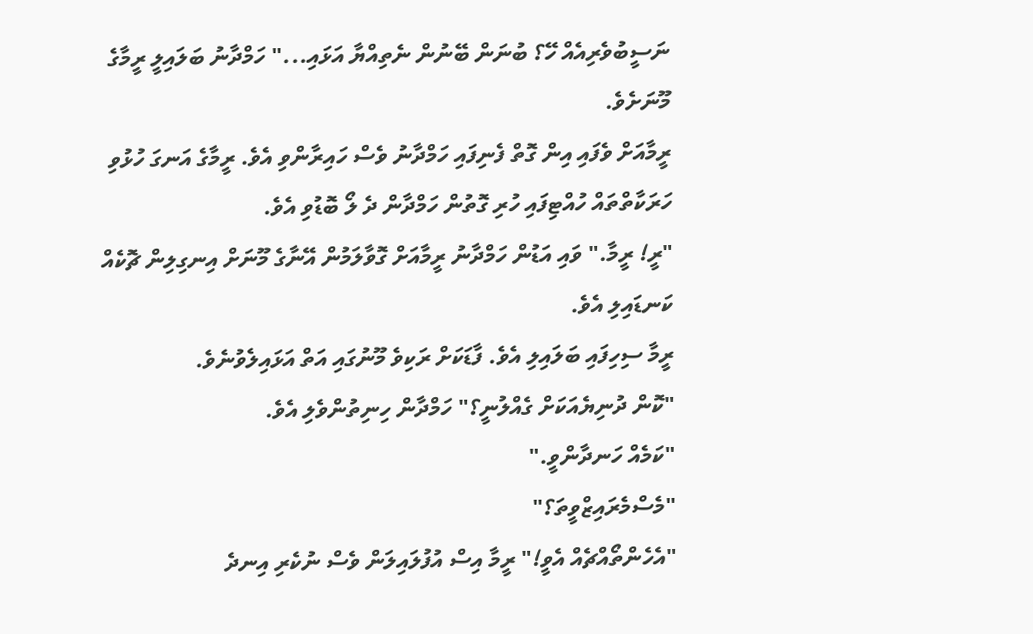ނަސީބުވެރިއެއް ހޭ؟ ބުނަން ބޭނުން ނެތިއްޔާ އަޅައި..." ހަމްދާނު ބަލައިލީ ރީމާގެ މޫނަށެވެ.
ރީމާއަށް ވެފައި އިން ގޮތް ފެނިފައި ހަމްދާނު ވެސް ހައިރާންވި އެވެ. ރީމާގެ އަނގަ ހުޅުވި ހަރަކާތްތައް ހުއްޓިފައި ހުރި ގޮތުން ހަމްދާން ދެ ލޯ ބޮޑުވި އެވެ.
"ރީ! ރީމާ." ވައި އަޑުން ހަމްދާނު ރީމާއަށް ގޮވާލަމުން އޭނާގެ މޫނަށް އިނގިލިން ޗޮކެއް ކަނޑައިލި އެވެ.
ރީމާ ސިހިފައި ބަލައިލި އެވެ. ފާޑަކަށް ރަކިވެ މޫނުގައި އަތް އަޅައިލެވުނެވެ.
"ކޮން ދުނިޔެއަކަށް ގެއްލުނީ؟" ހަމްދާން ހިނިތުންވެލި އެވެ.
"ކަމެއް ހަނދާންވީ."
"މެސްމެރައިޒްވީތަ؟"
"އެހެންތޯއްޗެއް އެވީ!" ރީމާ އިސް އުފުލައިލަން ވެސް ނުކެރި އިނދެ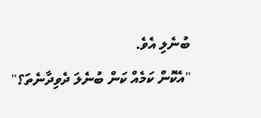ބުނެލި އެވެ.
"އެކޮން ކަމެއް ކަން ބުނެލަ ދެވިދާނެތަ؟"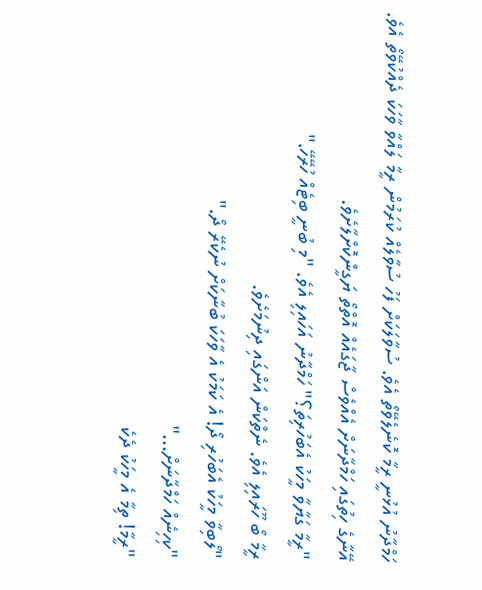ހަމްދާނު އުޅުނީ ރީމާ ކޮނެލެވޭތޯ އެވެ. ސުވާލަކަށް ފަހު ސުވާލެއް ކުރަމުން ރީމާ ލައްވާ ވާހަކަ ދެއްކުވޭތޯ އެވެ. އޭނާގެ ހިތުގައި ހަމްދާނަށް އެއްވެސް ޖާގައެއް އޮތްތޯ ޔަގީންކޮށްލާށެވެ.
"ރީމާ ގަޔާވާ މީހަކު އެބަހުރިތަ؟" ހަމްދާނު އަހައިލި އެވެ. "މި ބުނީ ބިޓެއް ހުރޭހޭ."
ރީމާ ބޯ ހޫރައިލި އެވެ. ނެތްކަން އަންގައި ދިނުމަށެވެ.
"ލޯބިވާ މީހަކު އެބަހުރި ދޯ! އެ ކަމަކު އެ ވާހަކަ ބުނާކަށް ނުކެރޭ ދޯ."
"ކިހިނެއް ހަމްދާނަށް..."
"ރީމާ! ތިމާ އެ މީހަކު ދެކެ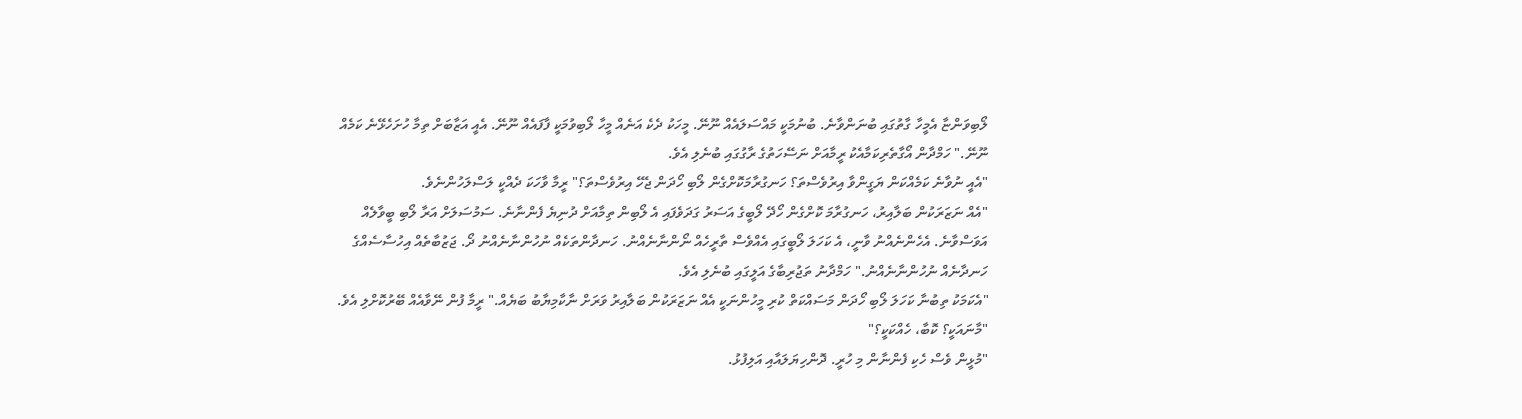ލޯބިވަންޏާ އެމީހާ ގާތުގައި ބުނަންވާނެ. ބުނުމަކީ މައްސަލައެއް ނޫނޭ. މީހަކު ދެކެ އަނެއް މީހާ ލޯބިވުމަކީ ފާފައެއް ނޫނޭ. އެއީ އަޒާބަށް ތިމާ ހުށަހެޅޭނެ ކަމެއް ނޫނޭ." ހަމްދާން އޯގާތެރިކަމާއެކު ރީމާއަށް ނަސޭހަތުގެ ރާގުގައި ބުނެލި އެވެ.
"އެއީ ނުވާނެ ކަމެއްކަން ޔަގީންވާ އިރުވެސްތަ؟ ހަނގުރާމަކޮށްގެން ލޯބި ހޯދަން ޖެހޭ އިރުވެސްތަ؟" ރީމާ ވާހަކަ ދެއްކީ ލަސްލަހުންނެވެ.
"އެއް ނަޒަރަކުން ބަލާއިރު، ހަނގުރާމަ ކޮށްގެން ހޯދޭ ލޯބީގެ އަސަރު ގަދަވެފައި އެ ލޯބިން ތިމާއަށް ދުނިޔެ ފެންނާނެ. ސަމުސަލަށް އަރާ ލޯބި ބީވާލެއް އަވަސްވާނެ. އެހެންނެއްނު ވާނީ، އެ ކަހަލަ ލޯބީގައި އެއްވެސް ތާރީހެއް ނޯންނާނެއްނު. ހަނދާންތަކެއް ނުހުންނާނެއްނު ދޯ. ޖަޒުބާތެއް އިހުސާސެއްގެ ހަނދާނެއް ނުހުންނާނެއްނު." ހަމްދާނު ތަޖުރިބާގެ އަލީގައި ބުނެލި އެވެ.
"އެކަމަކު ތިބުނާ ކަހަލަ ލޯބި ހޯދަން މަސައްކަތް ކުރި މީހުންނަކީ އެއް ނަޒަރަކުން ބަލާއިރު ވަރަށް ނާކާމިޔާބު ބަޔެއް." ރީމާ ފުން ނޭވާއެއް ބޭރުކޮށްލި އެވެ.
"މާނައަކީ؟ ކޮބާ، ހެއްކަކީ؟"
"މުޅީން ވެސް ހެކި ފެންނާން މި ހުރީ. ދޮންހިޔަލައާއި އަލިފުޅު.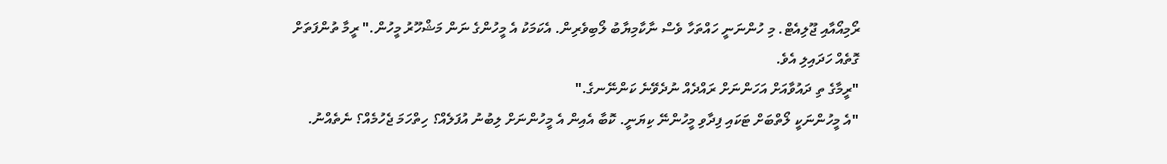ރޯމިއޯއާއި ޖޫލިއެޓް. މި ހުންނަނީ ހައްތަހާ ވެސް ނާކާމިޔާބު ލޯބިވެރިން. އެކަމަކު އެ މީހުންގެ ނަން މަޝްހޫރު މީހުން." ރީމާ ތުންފަތަށް ގޮތެއް ހަދައިލި އެވެ.
"ރީމާގެ ތި ދައުވާއަށް އަހަންނަށް ރައްދެއް ނުދެވޭނެ ކަންނޭނގެ."
"އެ މީހުންނަކީ ލޯތްބަށް ޓަކައި ފިދާވި މީހުންނޭ ކިޔަނީ. ކޮބާ އެއިން އެ މީހުންނަށް ލިބުނު އުފަލެއް؟ ހިތްހަމަ ޖެހުމެއް؟ ނެތެއްނު.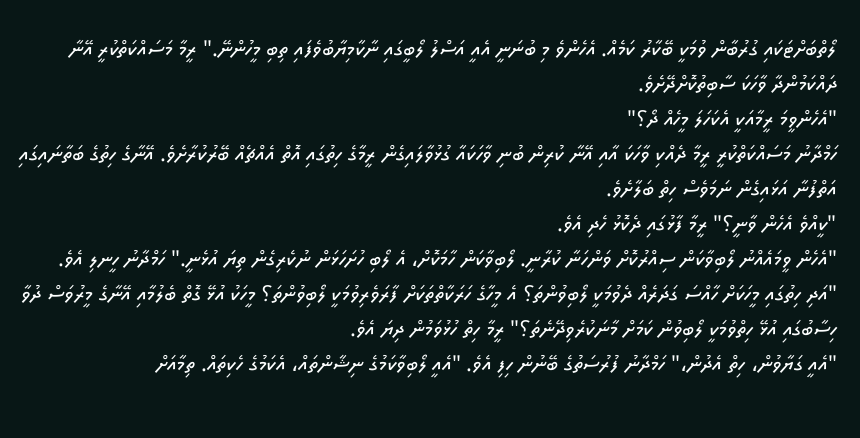ލޯތްބަށްޓަކައި ގުރުބާން ވުމަކީ ބޭކާރު ކަމެއް. އެހެންވެ މި ބުނަނީ އެއީ އަސްލު ލޯބީގައި ނާކާމިޔާބުވެފައި ތިބި މީހުންނޭ." ރީމާ މަސައްކަތްކުރީ އޭނާ ދައްކަމުންދާ ވާހަކަ ސާބިތުކޮށްދޭށެވެ.
"އެހެންވީމަ ރީމާއަކީ އެކަހަލަ މީހެއް ދޯ؟"
ހަމްދާނު މަސައްކަތްކުރީ ރީމާ ދެއްކި ވާހަކަ އާއި އޭނާ ކުރިން ބުނި ވާހަކައާ ގުޅުވާލައިގެން ރީމާގެ ހިތުގައި އޮތް އެއްޗެއް ބޭރުކުރާށެވެ. އޭނާގެ ހިތުގެ ބަތާނައިގައި އަތްފުނާ އަޅައިގެން ނަމަވެސް ހިތް ބަލާށެވެ.
"ކީއްވެ އެހެން ވާނީ؟" ރީމާ ފާޅުގައި ދެކޮޅު ހެދި އެވެ.
"އެހެން ވީމައެއްނު ލޯބިވާކަން ސިއްރުކޮށް ވަންހަނާ ކުރާނީ. ލޯބިވާކަން ހާމަކޮށް، އެ ލޯބި ހުށަހަޅަން ނުކެރިގެން ތިޔަ އުޅެނީ." ހަމްދާނު ހީނލި އެވެ.
"އަދި ހިތުގައި މީހަކަށް ހާއްސަ ގަދަރެއް ދެވުމަކީ ލޯބިވުންތަ؟ އެ މީހާގެ ހަރަކާތްތަކަށް ފާރަވެރިވުމަކީ ލޯބިވުންތަ؟ މީހަކު އުޅޭ ގޮތް ބެލުމާއި އޭނާގެ މީރުވަސް ދުވާ ހިސާބުގައި އުޅޭ ހިތްވުމަކީ ލޯބިވުން ކަމަށް މާނަކުރެވިދޭނެތަ؟" ރީމާ ހިތް ހުޅުވަމުން ދިޔަ އެވެ.
"އެއީ ގަޔާވުން، ހިތް އެދުން،" ހަމްދާނު ފުރުސަތުގެ ބޭނުން ހިފި އެވެ. "އެއީ ލޯބިވާކަމުގެ ނިޝާންތައް، އެކަމުގެ ހެކިތައް. ތިމާއަށް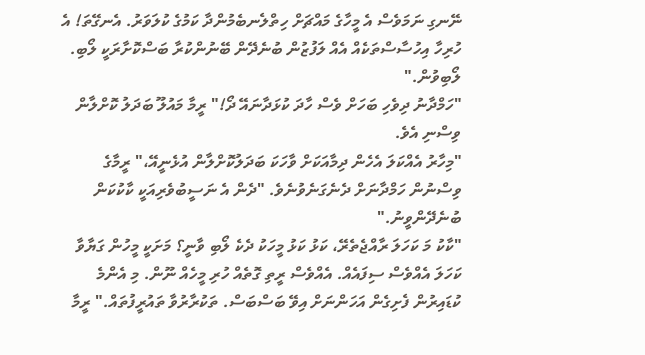ނޭނގި ނަމަވެސް އެ މީހާގެ މައްޗަށް ހިތްލެނބެމުންދާ ކަމުގެ ކުލަވަރު. އެނގޭތަ! އެ ހުރިހާ އިހުސާސްތަކެއް އެއް ލަފުޒުން ބުނެދޭން ބޭނުންކުރާ ބަސްކޮށާރަކީ ލޯބި. ލޯބިވުން."
"ހަމްދާނު ދިވެހި ބަހަށް ވެސް ހާދަ ކުޅަދާނައޭ ދޯ!" ރީމާ މައުލޫ ބަދަލު ކޮށްލާން ވިސްނި އެވެ.
"މިހާރު އެއްކަލަ އެހެން ދިމާއަކަށް ވާހަކަ ބަދަލުކޮށްލާން އުޅެނީއޭ،" ރީމާގެ ވިސްނުން ހަމްދާނަށް ދެނެގަނެވުނެވެ. "ދެން އެ ނަސީބުވެރިއަކީ ކާކުކަން ބުނެދޭންވީނު."
"ކާކު މަ ކަހަލަ ރާއްޖެތެރޭ، ކަޅު ކަޅު މީހަކު ދެކެ ލޯބި ވާނީ؟ މަށަކީ މީހުން ގަޔާވާ ކަހަލަ އެއްވެސް ސިފައެއް. އެއްވެސް ރީތި ގޮތެއް ހުރި މީހެއް ނޫން. މި އެންމެ ކުޑައިރުން ފެށިގެން އަހަންނަށް އިވޭ ބަސްބަސް. ތަކުރާރުވާ ތައުރީފުތައް." ރީމާ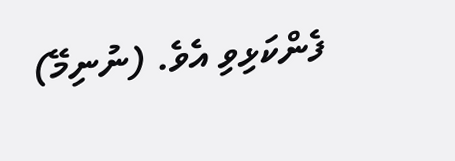ފެންކަޅިވި އެވެ. (ނުނިމޭ)